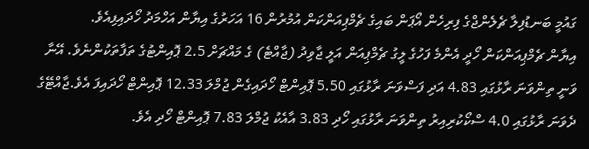ގައުމީ ބަނޑުފިލާ ޗެލެންޖްގެ ފިރިހެން އޯޕަން ބައިގެ ޗެމްޕިއަންކަން އުމުރުން 16 އަހަރުގެ އިޔާން އަހްމަދު ހޯދައިފިއެވެ.
އިޔާން ޗެމްޕިއަންކަން ހޯދީ އެންމެ ފަހުގެ ލީގު ޗެމްޕިއަން އަލީ ޖާވިދު (ޖާއްޓެ) ގެ މައްޗަށް 2.5 ޕޮއިންޓުގެ ތަފާތަކުންނެވެ. އޭނާ ވަނީ ތިންވަނަ ރާޅުގައި 4.83 އަދި ފަސްވަނަ ރާޅުގައި 5.50 ޕޮއިންޓް ހޯދައިގެން ޖުމްލަ 12.33 ޕޮއިންޓް ހޯދައިފަ އެވެ.ޖާއްޓޭގެ ދެވަނަ ރާޅުގައި 4.0 ސްކޯކުރިއިރު ތިންވަނަ ރާޅުގައި ހޯދި 3.83 އާއެކު ޖުމްލަ 7.83 ޕޮއިންޓް ހޯދި އެވެ.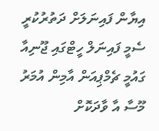އިޔާން ފައިނަލަށް ދަތުރުކުރީ ސެމީ ފައިނަލް ހީޓްގައި ޖޫނިއާ ގައުމީ ޗެމްޕިއަން އާމިން އުމަރު މޫސާ އާ ވާދަކޮށް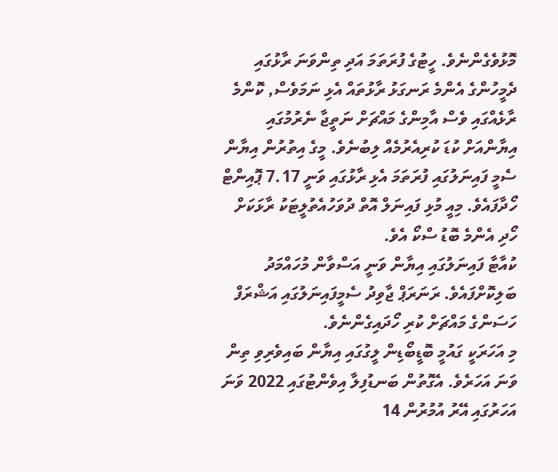މޮޅުވެގެންނެވެ. ހީޓުގެ ފުރަތަމަ އަދި ތިންވަނަ ރާޅުގައި ދެމީހުންގެ އެންމެ ރަނގަޅު ރާޅުތައް އެޅި ނަމަވެސް, ކޮންމެ ރާޅެއްގައި ވެސް އާމިންގެ މައްޗަށް ނަތީޖާ ނެރުމުގައި އިޔާންއަށް ކުޑަ ކުރިއެރުމެއް ލިބުނެވެ. މީގެ އިތުރުން އިޔާން ސެމީ ފައިނަލުގައި ފުރަތަމަ އެޅި ރާޅުގައި ވަނީ 7.17 ޕޮއިންޓް ހޯދާފައެވެ. މިއީ މުޅި ފައިނަލް އޮތް ދުވަހުއެތުލީޓަކު ރާޅަކަށް ހޯދި އެންމެ ބޮޑު ސްކޯ އެވެ.
ކުއާޓާ ފައިނަލުގައި އިޔާން ވަނީ އަސްވާން މުހައްމަދު ބަލިކޮށްފައެވެ. ރަނަރަޕް ޖާވިދު ސެމީފައިނަލުގައި އަޝްރަފް ހަސަންގެ މައްޗަށް ކުރި ހޯދައިގެންނެވެ.
މި އަހަރަކީ ގައުމީ ބޮޑީބޯޑިން ލީގުގައި އިޔާން ބައިވެރިވި ތިން ވަނަ އަހަރެވެ. އެގޮތުން ބަނޑުފިލާ އިވެންޓުގައި 2022 ވަނަ އަހަރުގައި އޭރު އުމުރުން 14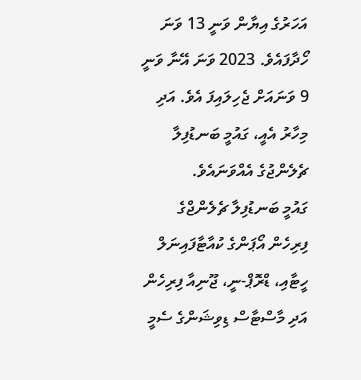އަހަރުގެ އިޔާން ވަނީ 13 ވަނަ ހޯދާފައެވެ. 2023 ވަނަ އޭނާ ވަނީ 9 ވަނައަށް ޖެހިލައިފަ އެވެ. އަދި މިހާރު އެއީ، ގައުމީ ބަނޑުފިލާ ޗެލެންޖުގެ އެއްވަނައެވެ.
ގައުމީ ބަނޑުފިލާ ޗެލެންޖްގެ ފިރިހެން އޯޕަންގެ ކުއާޓާފައިނަލް ހީޓާއި، ޑްރޮޕް-ނީ، ޖޫނިއާ ފިރިހެން އަދި މާސްޓާސް ޑިވިޝަންގެ ސެމީ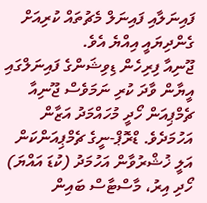ފައިނަލާއި ފައިނަލް މެޗުތައް ކުރިއަށް ގެންދިޔައީ އިއްޔެ އެވެ.
ޖޫނިއާ ފިރިހެން ޑިވިޝަންގެ ފައިނަލްގައި އީޔާން ވާދަ ކުރި ނަމަވެސް ޖޫނިއާ ޗެމްޕިއަން ހޯދީ މުހައްމަދު އަޒާން އަހުމަދެވެ. ޑްރޮޕް-ނީގެ ޗެމްޕިއަންކަން އަލީ ޚުޝްރުވާން އަހުމަދު (ކުޑަ އައްޔަ) ހޯދި އިރު، މާސްޓާސް ބައިން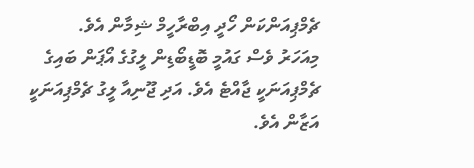ޗެމްޕިއަންކަން ހޯދީ އިބްރާހީމް ޝިމާން އެވެ.
މިއަހަރު ވެސް ގައުމީ ބޮޑީބޯޑިން ލީގުގެ އޯޕަން ބައިގެ ޗެމްޕިއަނަކީ ޖާއްޓެ އެވެ. އަދި ޖޫނިއާ ލީގު ޗެމްޕިއަނަކީ އަޒާން އެވެ.